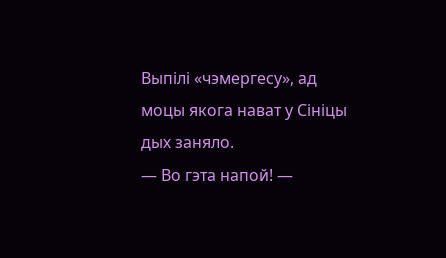Выпілі «чэмергесу», ад моцы якога нават у Сініцы дых заняло.
— Во гэта напой! —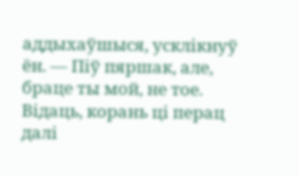аддыхаўшыся, усклікнуў ён. — Піў пяршак, але, браце ты мой, не тое. Відаць, корань ці перац далі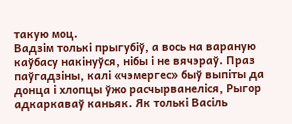такую моц.
Вадзім толькі прыгубіў, а вось на вараную каўбасу накінуўся, нібы і не вячэраў. Праз паўгадзіны, калі «чэмергес» быў выпіты да донца і хлопцы ўжо расчырванеліся, Рыгор адкаркаваў каньяк. Як толькі Васіль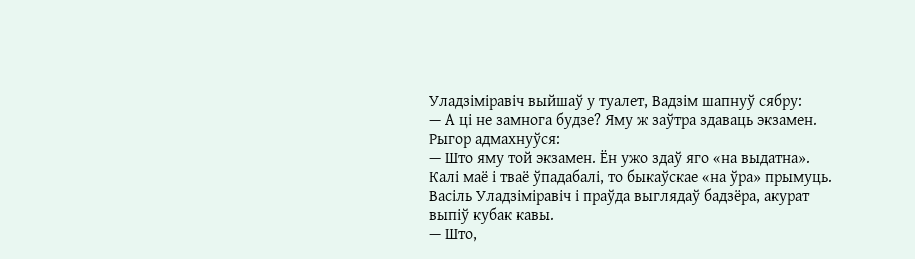Уладзіміравіч выйшаў у туалет, Вадзім шапнуў сябру:
— А ці не замнога будзе? Яму ж заўтра здаваць экзамен.
Рыгор адмахнуўся:
— Што яму той экзамен. Ён ужо здаў яго «на выдатна». Калі маё і тваё ўпадабалі, то быкаўскае «на ўра» прымуць.
Васіль Уладзіміравіч і праўда выглядаў бадзёра, акурат выпіў кубак кавы.
— Што,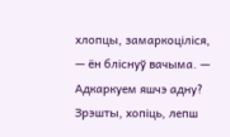хлопцы, замаркоціліся, — ён бліснуў вачыма. — Адкаркуем яшчэ адну? Зрэшты, хопіць, лепш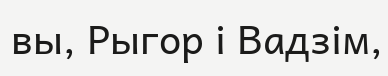вы, Рыгор і Вадзім,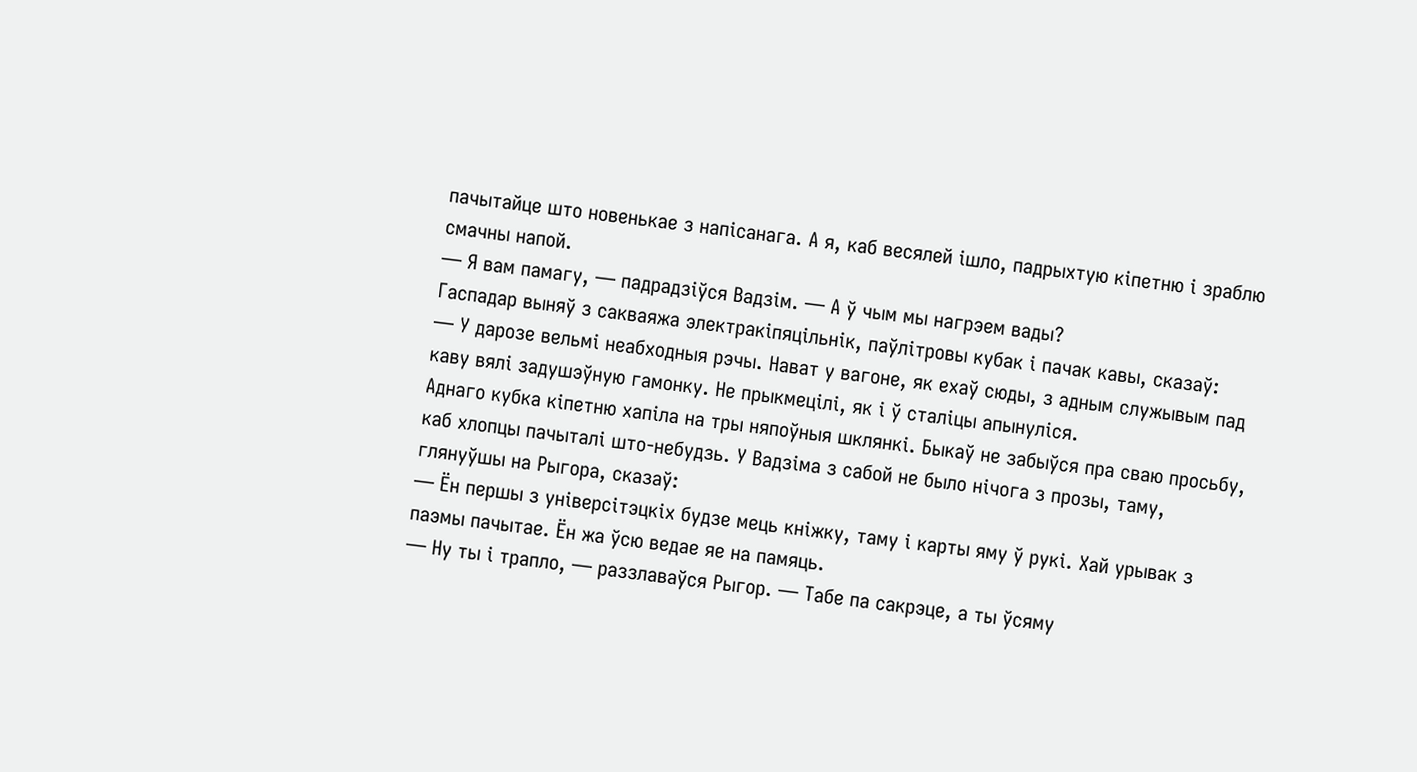пачытайце што новенькае з напісанага. А я, каб весялей ішло, падрыхтую кіпетню і зраблю смачны напой.
— Я вам памагу, — падрадзіўся Вадзім. — А ў чым мы нагрэем вады?
Гаспадар выняў з сакваяжа электракіпяцільнік, паўлітровы кубак і пачак кавы, сказаў:
— У дарозе вельмі неабходныя рэчы. Нават у вагоне, як ехаў сюды, з адным служывым пад каву вялі задушэўную гамонку. Не прыкмецілі, як і ў сталіцы апынуліся.
Аднаго кубка кіпетню хапіла на тры няпоўныя шклянкі. Быкаў не забыўся пра сваю просьбу, каб хлопцы пачыталі што-небудзь. У Вадзіма з сабой не было нічога з прозы, таму, глянуўшы на Рыгора, сказаў:
— Ён першы з універсітэцкіх будзе мець кніжку, таму і карты яму ў рукі. Хай урывак з паэмы пачытае. Ён жа ўсю ведае яе на памяць.
— Ну ты і трапло, — раззлаваўся Рыгор. — Табе па сакрэце, а ты ўсяму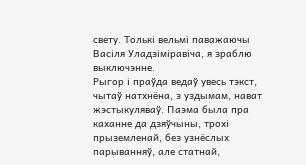свету. Толькі вельмі паважаючы Васіля Уладзіміравіча, я зраблю выключэнне.
Рыгор і праўда ведаў увесь тэкст, чытаў натхнёна, з уздымам, нават жэстыкуляваў. Паэма была пра каханне да дзяўчыны, трохі прыземленай, без узнёслых парыванняў, але статнай,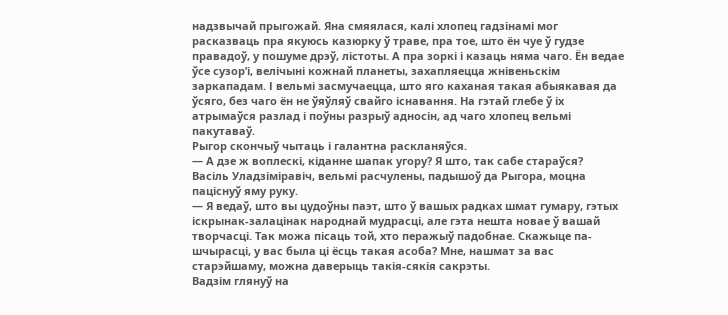надзвычай прыгожай. Яна смяялася, калі хлопец гадзінамі мог расказваць пра якуюсь казюрку ў траве, пра тое, што ён чуе ў гудзе правадоў, у пошуме дрэў, лістоты. А пра зоркі і казаць няма чаго. Ён ведае ўсе сузор’і, велічыні кожнай планеты, захапляецца жнівеньскім заркападам. І вельмі засмучаецца, што яго каханая такая абыякавая да ўсяго, без чаго ён не ўяўляў свайго існавання. На гэтай глебе ў іх атрымаўся разлад і поўны разрыў адносін, ад чаго хлопец вельмі пакутаваў.
Рыгор скончыў чытаць і галантна раскланяўся.
— А дзе ж воплескі, кіданне шапак угору? Я што, так сабе стараўся?
Васіль Уладзіміравіч, вельмі расчулены, падышоў да Рыгора, моцна паціснуў яму руку.
— Я ведаў, што вы цудоўны паэт, што ў вашых радках шмат гумару, гэтых іскрынак-залацінак народнай мудрасці, але гэта нешта новае ў вашай творчасці. Так можа пісаць той, хто перажыў падобнае. Скажыце па-шчырасці, у вас была ці ёсць такая асоба? Мне, нашмат за вас старэйшаму, можна даверыць такія-сякія сакрэты.
Вадзім глянуў на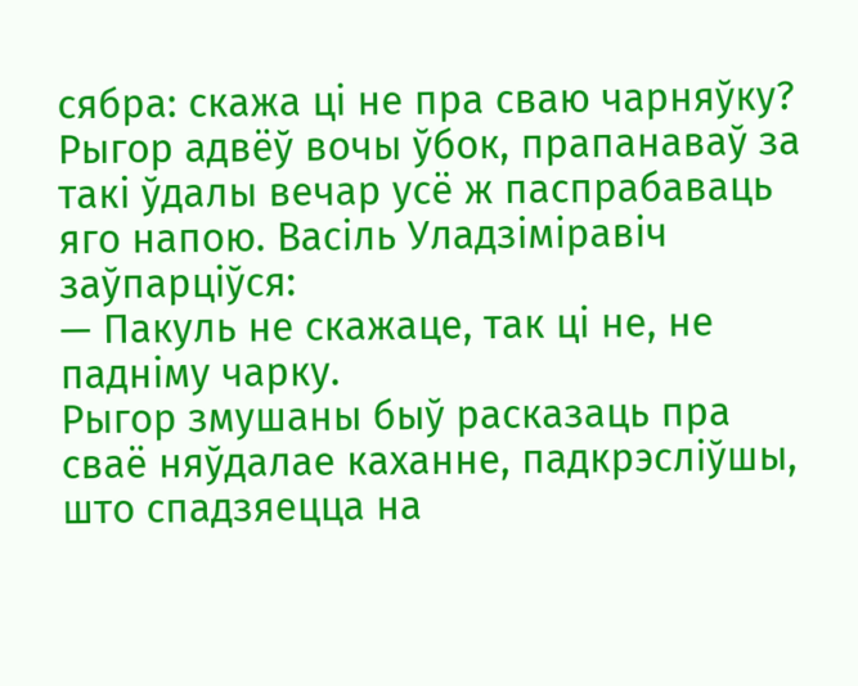сябра: скажа ці не пра сваю чарняўку? Рыгор адвёў вочы ўбок, прапанаваў за такі ўдалы вечар усё ж паспрабаваць яго напою. Васіль Уладзіміравіч заўпарціўся:
— Пакуль не скажаце, так ці не, не падніму чарку.
Рыгор змушаны быў расказаць пра сваё няўдалае каханне, падкрэсліўшы, што спадзяецца на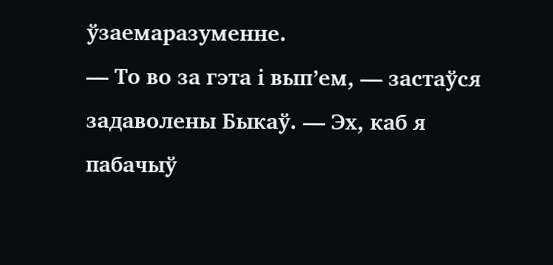ўзаемаразуменне.
— То во за гэта і вып’ем, — застаўся задаволены Быкаў. — Эх, каб я пабачыў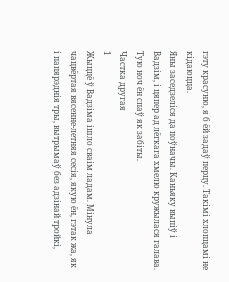гэту красуню, я б ёй задаў перцу. Такімі хлопцамі не кідаюцца.
Яны заседзеліся да поўначы. Каньяку выпіў і Вадзім, і цяпер ад лёгкага хмелю кружылася галава. Тую ноч ён спаў як забіты.
Частка другая
1
Жыццё ў Вадзіма ішло сваім ладам. Мінула чацвёртая вясенне-летняя сесія, якую ён, гэтак жа, як і папярэднія тры, вытрымаў без адзінай тройкі,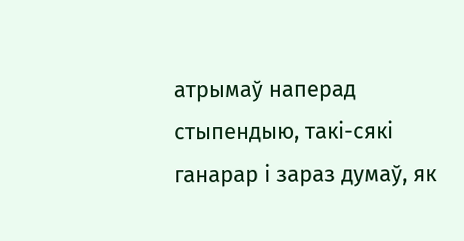атрымаў наперад стыпендыю, такі-сякі ганарар і зараз думаў, як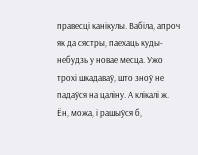правесці канікулы. Вабіла, апроч як да сястры, паехаць куды-небудзь у новае месца. Ужо трохі шкадаваў, што зноў не падаўся на цаліну. А клікалі ж. Ён, можа, і рашыўся б,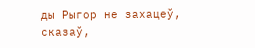ды Рыгор не захацеў, сказаў,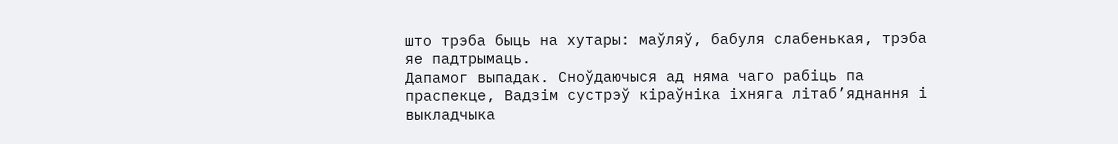што трэба быць на хутары: маўляў, бабуля слабенькая, трэба яе падтрымаць.
Дапамог выпадак. Сноўдаючыся ад няма чаго рабіць па праспекце, Вадзім сустрэў кіраўніка іхняга літаб’яднання і выкладчыка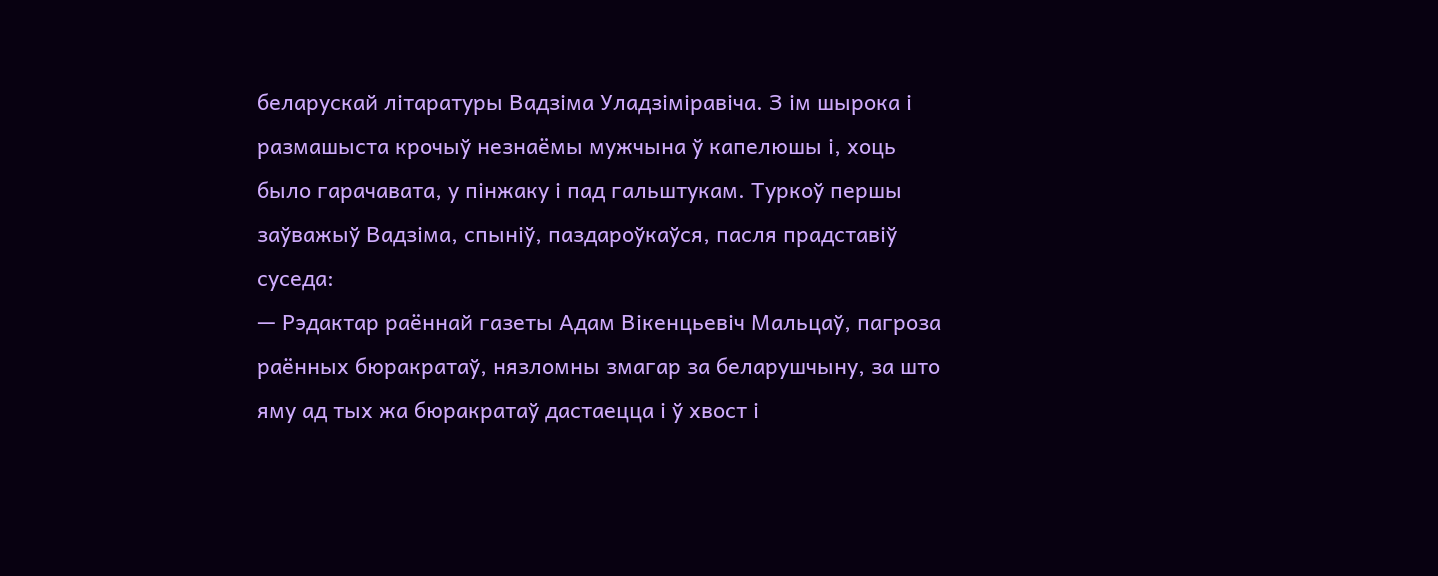беларускай літаратуры Вадзіма Уладзіміравіча. З ім шырока і размашыста крочыў незнаёмы мужчына ў капелюшы і, хоць было гарачавата, у пінжаку і пад гальштукам. Туркоў першы заўважыў Вадзіма, спыніў, паздароўкаўся, пасля прадставіў суседа:
— Рэдактар раённай газеты Адам Вікенцьевіч Мальцаў, пагроза раённых бюракратаў, нязломны змагар за беларушчыну, за што яму ад тых жа бюракратаў дастаецца і ў хвост і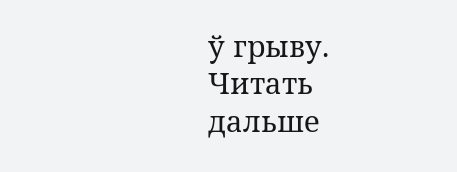ў грыву.
Читать дальше